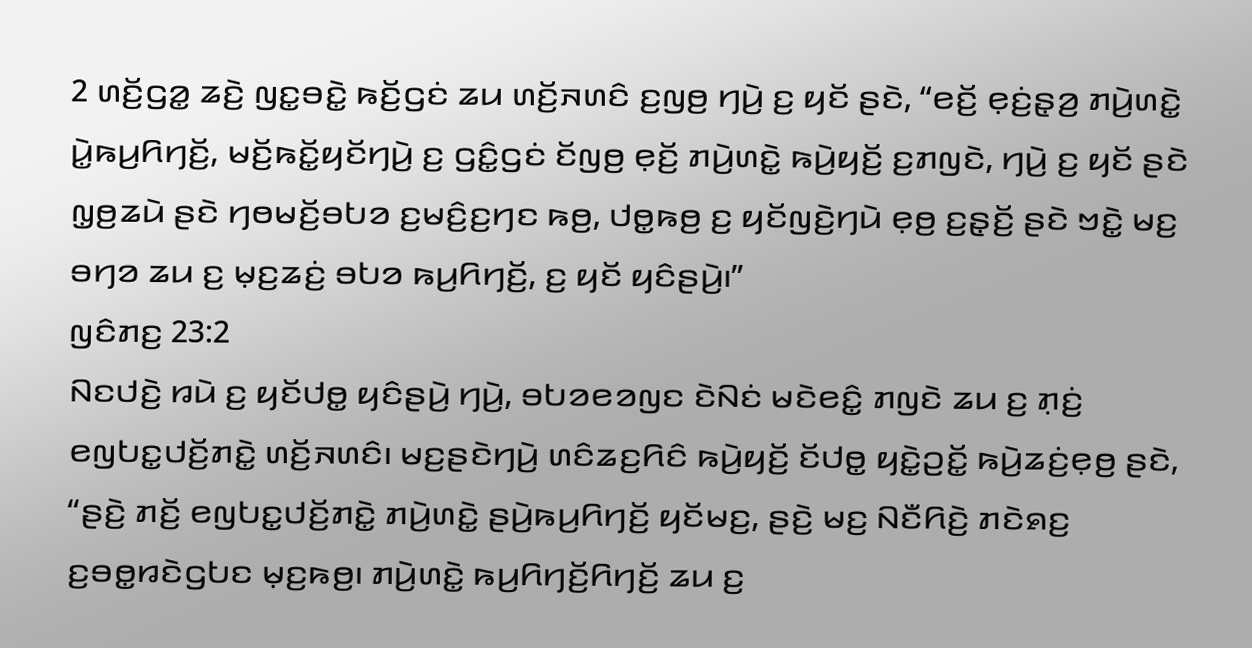2 ꤛꤢꤩ꤬ꤞꤤ꤭ ꤘꤢꤧ꤬ ꤜꤢ꤭ꤋꤢꤧ꤭ ꤒꤢꤩ꤬ꤞꤢꤦ ꤘꤣ ꤛꤢꤩ꤬ꤏꤛꤢꤨ ꤢ꤬ꤜꤥ꤬ ꤚꤣꤧ꤬ ꤢ꤬ ꤟꤢꤩ ꤔꤢꤧ, “ꤕꤢꤩ꤬ ꤕ꤫ꤢꤦ꤬ꤔ꤫ꤤ꤬ ꤊꤣꤧ꤬ꤛꤢꤧ꤭ ꤣꤧ꤭ꤒꤣ꤬ꤖꤚꤢꤩ꤬, ꤗꤢꤩ꤬ꤒꤢꤩ꤭ꤟꤢꤩꤚꤣꤧ꤬ ꤢ꤬ ꤞꤢꤨ꤭ꤞꤢꤦ ꤢꤩꤜꤥ꤬ ꤕ꤫ꤢꤩ꤬ ꤊꤣꤧ꤬ꤛꤢꤧ꤭ ꤒꤣꤧ꤬ꤟꤢꤩ꤬ ꤢ꤬ꤊꤜꤢꤧ, ꤚꤣꤧ꤬ ꤢ꤬ ꤟꤢꤩ ꤔꤢꤧ ꤜ꤫ꤥ꤬ꤘꤣꤧ ꤔꤢꤧ ꤚꤥꤗꤢꤩ꤬ꤋꤝꤤ ꤢ꤬ꤗꤢꤨ꤬ꤢ꤬ꤚꤢ ꤒꤥ꤬, ꤓꤥ꤭ꤒꤥ꤬ ꤢ꤬ ꤟꤢꤩꤜꤢꤧ꤬ꤚꤣꤧ ꤕ꤫ꤥ꤬ ꤢ꤬ꤔ꤫ꤢꤩ꤬ ꤔꤢꤧ ꤠꤢꤧ꤭ ꤗꤢ꤬ ꤋꤚꤤ ꤘꤣ ꤢ꤬ ꤗ꤫ꤢ꤬ꤘꤢꤦ꤬ ꤋꤝꤤ ꤒꤣ꤬ꤖꤚꤢꤩ꤬, ꤢ꤬ ꤟꤢꤩ ꤟꤢꤨꤔꤣꤧ꤬꤯”
ꤜꤢꤨꤊꤢ꤬ 23:2
ꤡꤢꤓꤢꤧ꤬ ꤙꤣꤧ ꤢ꤬ ꤟꤢꤩꤓꤥ꤭ ꤟꤢꤨꤔꤣꤧ꤬ ꤚꤣꤧ꤬, ꤋꤝꤤꤕꤤꤜꤢ ꤢꤧꤡꤢꤦ ꤗꤢꤧꤕꤢꤨ꤭ ꤊꤜꤢꤧ ꤘꤣ ꤢ꤬ ꤊ꤫ꤢꤦ꤬ ꤕꤜꤝꤢ꤭ꤓꤢꤩ꤬ꤊꤢꤧ꤭ ꤛꤢꤩ꤬ꤏꤛꤢꤨ꤯ ꤗꤢ꤬ꤔꤢꤧꤚꤣꤧ꤬ ꤛꤢꤨꤘꤢ꤬ꤖꤢꤨ ꤒꤣꤧ꤬ꤟꤢꤩ꤬ ꤢꤩꤓꤥ꤭ ꤟꤢꤧ꤭ꤑꤢꤩ꤭ ꤒꤣꤧ꤬ꤘꤢꤦ꤬ꤕ꤫ꤥ꤬ ꤔꤢꤧ, “ꤔꤢꤧ꤬ ꤊꤢꤩ꤬ ꤕꤜꤝꤢ꤭ꤓꤢꤩ꤬ꤊꤢꤧ꤭ ꤊꤣꤧ꤬ꤛꤢꤧ꤭ ꤔꤣꤧ꤬ꤒꤣ꤬ꤖꤚꤢꤩ꤬ ꤟꤢꤩꤗꤢ꤬, ꤔꤢꤧ꤬ ꤗꤢ꤬ ꤡꤢꤪꤖꤢꤧ꤬ ꤊꤢꤧꤎꤢ꤬ ꤢ꤬ꤋꤥ꤭ꤙꤢꤧꤞꤝꤢ ꤗ꤫ꤢ꤬ꤒꤥ꤬꤯ ꤊꤣꤧ꤬ꤛꤢꤧ꤭ ꤒꤣ꤬ꤖꤚꤢꤩ꤬ꤖꤚꤢꤩ꤬ ꤘꤣ ꤢ꤬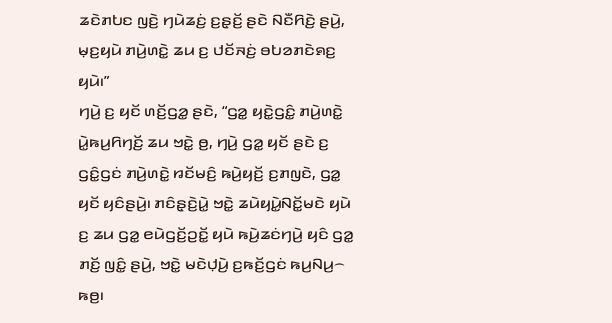ꤘꤢꤧꤊꤝꤢ ꤜꤢꤧ꤬ ꤚꤣꤧꤘꤢꤦ꤬ ꤢ꤬ꤔ꤫ꤢꤩ꤬ ꤔꤢꤧ ꤡꤢꤪꤖꤢꤧ꤬ ꤔꤣꤧ꤬, ꤗ꤫ꤢ꤬ꤟꤣꤧ ꤊꤣꤧ꤬ꤛꤢꤧ꤭ ꤘꤣ ꤢ꤬ ꤓꤢꤩꤏꤢꤦ꤬ ꤋꤝꤤꤊꤢꤧꤎꤢ꤬ ꤟꤣꤧ꤯”
ꤚꤣꤧ꤬ ꤢ꤬ ꤟꤢꤩ ꤛꤢꤩ꤬ꤞꤤ꤭ ꤔꤢꤧ, “ꤞꤤ꤭ ꤟꤢꤧ꤭ꤞꤢꤨ꤭ ꤊꤣꤧ꤬ꤛꤢꤧ꤭ ꤣꤧ꤭ꤒꤣ꤬ꤖꤚꤢꤩ꤬ ꤘꤣ ꤠꤢꤧ꤭ ꤥ꤬, ꤚꤣꤧ꤬ ꤞꤤ꤭ ꤟꤢꤩ ꤔꤢꤧ ꤢ꤬ ꤞꤢꤨ꤭ꤞꤢꤦ ꤊꤣꤧ꤬ꤛꤢꤧ꤭ ꤙꤢꤩꤗꤢꤨ꤬ ꤒꤣꤧ꤬ꤟꤢꤩ꤬ ꤢ꤬ꤊꤜꤢꤧ, ꤞꤤ꤭ ꤟꤢꤩ ꤟꤢꤨꤔꤣꤧ꤬꤯ ꤊꤢꤨꤔ꤫ꤢꤧ꤬ꤣꤧ꤭ ꤠꤢꤧ꤭ ꤘꤣꤧꤟꤣꤧ꤭ꤡꤢꤩ꤭ꤗꤢꤧ ꤟꤣꤧ ꤢ꤬ ꤘꤣ ꤞꤤ꤭ ꤕꤣꤧꤞꤢꤩ꤬ꤑꤢꤩ꤭ ꤟꤣꤧ ꤒꤣꤧ꤬ꤘꤢꤦꤚꤣꤧ꤬ ꤟꤢꤨ ꤞꤤ꤭ ꤊꤢꤩ꤬ ꤜꤢꤨ꤭ ꤔꤣꤧ꤬, ꤠꤢꤧ꤭ ꤗꤢꤧꤓ꤫ꤣꤧ꤬ ꤢ꤬ꤒꤢꤩ꤬ꤞꤢꤦ ꤒꤣ꤬ꤡꤣ꤬꤮ ꤒꤥ꤬꤯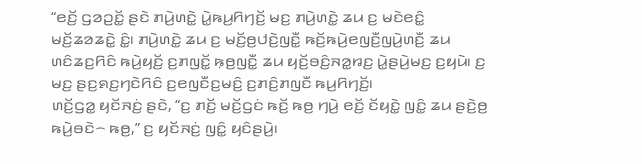“ꤕꤢꤩ꤬ ꤞꤤꤑꤢꤩ꤭ ꤔꤢꤧ ꤊꤣꤧ꤬ꤛꤢꤧ꤭ ꤣꤧ꤭ꤒꤣ꤬ꤖꤚꤢꤩ꤬ ꤗꤢ꤬ ꤊꤣꤧ꤬ꤛꤢꤧ꤭ ꤘꤣ ꤢ꤬ ꤗꤢꤧꤕꤢꤨ꤭ ꤗꤢꤩ꤬ꤘꤤꤘꤢꤧ꤭ ꤢꤨ꤭꤯ ꤊꤣꤧ꤬ꤛꤢꤧ꤭ ꤘꤣ ꤢ꤬ ꤗꤢꤩ꤬ꤥ꤬ꤓꤢꤧ꤬ꤜꤢꤪ꤭ ꤒꤢꤩ꤬ꤒꤣꤧ꤬ꤕꤜꤢꤪ꤬ꤜꤣꤧ꤬ꤛꤢꤪ꤬ ꤘꤣ ꤛꤢꤨꤘꤢ꤬ꤖꤢꤨ ꤒꤣꤧ꤬ꤟꤢꤩ꤬ ꤢ꤬ꤊꤜꤢꤩ꤭ ꤒ꤫ꤥ꤬ꤜꤢꤪ꤭ ꤘꤣ ꤟꤢꤩ꤬ꤋꤢꤨ꤬ꤏꤤ꤭ꤙꤢ꤬ ꤣꤧ꤭ꤔꤣꤧ꤬ꤗꤢ꤬ ꤢ꤬ꤟꤣꤧ꤯ ꤢ꤬ ꤗꤢ꤬ ꤔꤢ꤬ꤎꤢ꤬ꤚꤢꤧꤖꤢꤨ ꤢ꤬ꤕꤜꤢꤪꤢ꤬ꤗꤢꤨ꤬ ꤢ꤬ꤊꤢꤨ꤬ꤊꤜꤢꤪ ꤒꤣ꤬ꤖꤚꤢꤩ꤬꤯
ꤛꤢꤩ꤬ꤞꤤ꤭ ꤟꤢꤩꤏꤢꤦ꤬ ꤔꤢꤧ, “ꤢ꤬ ꤊꤢꤩ꤬ ꤗꤢꤩ꤬ꤞꤢꤦ ꤒꤢꤩ꤬ ꤒꤥ꤬ ꤚꤣꤧ꤬ ꤕꤢꤩ꤬ ꤢꤩꤟꤢꤧ꤭ ꤜꤢꤨ꤭ ꤘꤣ ꤔꤢꤧ꤬ꤥ꤬ ꤒꤣꤧ꤬ꤋꤢꤧ꤮ ꤒꤥ꤬,” ꤢ꤬ ꤟꤢꤩꤏꤢꤦ꤬ ꤜꤢꤨ꤭ ꤟꤢꤨꤔꤣꤧ꤬꤯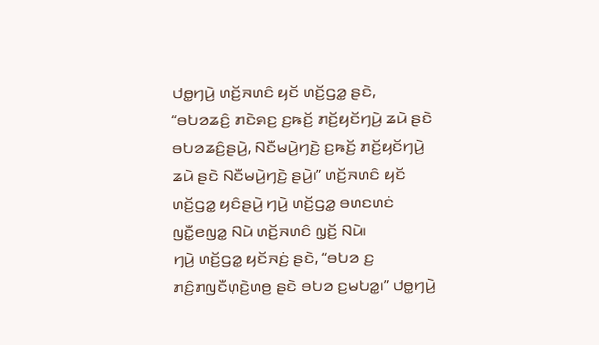ꤓꤥ꤭ꤚꤣꤧ꤬ ꤛꤢꤩ꤬ꤏꤛꤢꤨ ꤟꤢꤩ ꤛꤢꤩ꤬ꤞꤤ꤭ ꤔꤢꤧ, “ꤋꤝꤤꤘꤢꤨ꤬ ꤊꤢꤧꤎꤢ꤬ ꤢ꤬ꤒꤢꤩ꤬ ꤊꤢꤩ꤬ꤟꤢꤩꤚꤣꤧ꤬ ꤘꤣꤧ ꤔꤢꤧ ꤋꤝꤤꤘꤢꤨ꤬ꤔꤣꤧ꤬, ꤡꤢꤪꤗꤣꤧ꤬ꤚꤢꤧ꤬ ꤢ꤬ꤒꤢꤩ꤬ ꤊꤢꤩ꤬ꤟꤢꤩꤚꤣꤧ꤬ ꤘꤣꤧ ꤔꤢꤧ ꤡꤢꤪꤗꤣꤧ꤬ꤚꤢꤧ꤬ ꤔꤣꤧ꤬꤯” ꤛꤢꤩ꤬ꤏꤛꤢꤨ ꤟꤢꤩ ꤛꤢꤩ꤬ꤞꤤ꤭ ꤟꤢꤨꤔꤣꤧ꤬ ꤚꤣꤧ꤬ ꤛꤢꤩ꤬ꤞꤤ꤭ ꤋꤛꤢꤛꤢꤦ ꤜꤢꤪ꤭ꤕꤜꤤ꤭ ꤡꤣꤧ ꤛꤢꤩ꤬ꤏꤛꤢꤨ ꤜ꤫ꤢꤩ꤬ ꤡꤣꤧ꤯
ꤚꤣꤧ꤬ ꤛꤢꤩ꤬ꤞꤤ꤭ ꤟꤢꤩꤏꤢꤦ꤬ ꤔꤢꤧ, “ꤋꤝꤤ ꤢ꤬ ꤊꤢꤨ꤬ꤊꤜꤢꤪꤛ꤫ꤢꤧ꤬ꤛꤥ꤬ ꤔꤢꤧ ꤋꤝꤤ ꤢ꤬ꤗꤝꤤ꤭꤯” ꤓꤥ꤭ꤚꤣꤧ꤬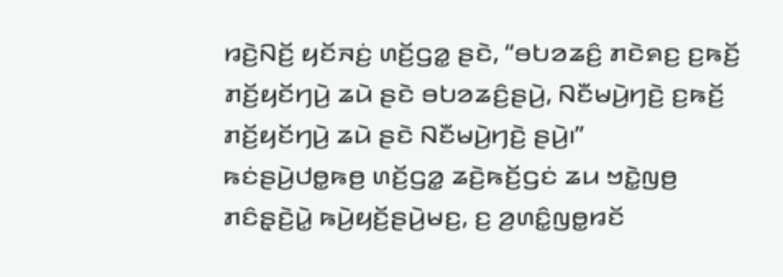ꤙꤢꤧ꤬ꤡꤢꤩ꤬ ꤟꤢꤩꤏꤢꤦ꤬ ꤛꤢꤩ꤬ꤞꤤ꤭ ꤔꤢꤧ, “ꤋꤝꤤꤘꤢꤨ꤬ ꤊꤢꤧꤎꤢ꤬ ꤢ꤬ꤒꤢꤩ꤬ ꤊꤢꤩ꤬ꤟꤢꤩꤚꤣꤧ꤬ ꤘꤣꤧ ꤔꤢꤧ ꤋꤝꤤꤘꤢꤨ꤬ꤔꤣꤧ꤬, ꤡꤢꤪꤗꤣꤧ꤬ꤚꤢꤧ꤬ ꤢ꤬ꤒꤢꤩ꤬ ꤊꤢꤩ꤬ꤟꤢꤩꤚꤣꤧ꤬ ꤘꤣꤧ ꤔꤢꤧ ꤡꤢꤪꤗꤣꤧ꤬ꤚꤢꤧ꤬ ꤔꤣꤧ꤬꤯”
ꤒꤢꤦꤔꤣꤧ꤬ꤓꤥ꤭ꤒꤥ꤬ ꤛꤢꤩ꤬ꤞꤤ꤭ ꤘꤢꤧ꤬ꤒꤢꤩ꤬ꤞꤢꤦ ꤘꤣ ꤠꤢꤧ꤭ꤜꤥ꤬ ꤊꤢꤨꤔ꤫ꤢꤧ꤬ꤣꤧ꤭ ꤒꤣꤧ꤬ꤟꤢꤩ꤬ꤔꤣꤧ꤬ꤗꤢ꤬, ꤢ꤬ ꤤ꤬ꤛꤢꤨ꤭ꤜꤥ꤭ꤙꤢꤩ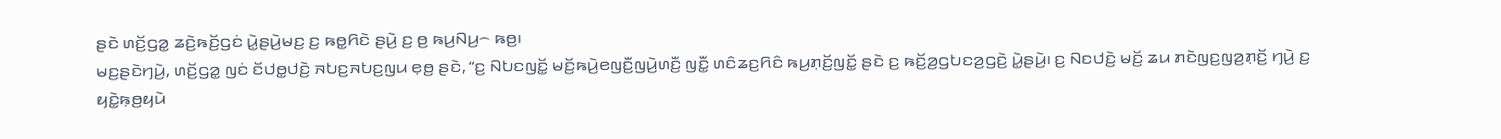ꤔꤢꤧ ꤛꤢꤩ꤬ꤞꤤ꤭ ꤘꤢꤧ꤬ꤒꤢꤩ꤬ꤞꤢꤦ ꤣꤧ꤭ꤔꤣꤧ꤬ꤗꤢ꤬ ꤢ꤬ ꤒꤥ꤭ꤖꤢꤧ ꤔꤣꤧ꤬ ꤢ꤬ ꤥ꤬ ꤒꤣ꤬ꤡꤣ꤬꤮ ꤒꤥ꤬꤯
ꤗꤢ꤬ꤔꤢꤧꤚꤣꤧ꤬, ꤛꤢꤩ꤬ꤞꤤ꤭ ꤜꤢꤦ ꤢꤩꤓꤥ꤭ꤓꤢꤧ꤬ ꤏꤝꤢ꤬ꤏꤝꤢ꤬ꤜꤣ ꤕ꤫ꤥ꤬ ꤔꤢꤧ, “ꤢ꤬ ꤡꤝꤢꤜꤢꤩ꤭ ꤗꤢꤩ꤬ꤒꤣꤧ꤬ꤕꤜꤢꤪ꤬ꤜꤣꤧ꤬ꤛꤢꤪ꤬ ꤜꤢꤪ꤭ ꤛꤢꤨꤘꤢ꤬ꤖꤢꤨ ꤒꤣ꤬ꤊ꤫ꤢꤩ꤬ꤜꤢꤩ꤭ ꤔꤢꤧ ꤢ꤬ ꤒꤢꤩ꤬ꤤ꤬ꤞꤝꤢꤤ꤬ꤞꤢꤧ꤬ ꤣꤧ꤭ꤔꤣꤧ꤬꤯ ꤢ꤬ ꤡꤢꤓꤢꤧ꤬ ꤗꤢꤩ꤬ ꤘꤣ ꤊꤢꤧꤜꤢ꤬ꤜꤤ꤬ꤊ꤫ꤢꤩ꤬ ꤚꤣꤧ꤬ ꤢ꤬ ꤟꤢꤧ꤭ꤒ꤫ꤥ꤬ꤟꤣꤧ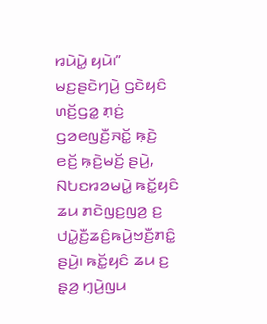ꤙꤣꤧꤣꤧ꤭ ꤟꤣꤧ꤯”
ꤗꤢ꤬ꤔꤢꤧꤚꤣꤧ꤬ ꤞꤢꤧꤟꤢꤨ ꤛꤢꤩ꤬ꤞꤤ꤭ ꤊ꤫ꤢꤦ꤬ ꤞꤤꤕꤜꤢꤪ꤬ꤏꤢꤩ꤭ ꤒ꤫ꤢꤧ꤬ ꤕꤢꤩ꤬ ꤒ꤫ꤢꤧ꤬ꤗꤢꤩ꤬ ꤔꤣꤧ꤬, ꤡꤝꤢꤙꤤꤗꤣꤧ꤭ ꤒꤢꤩ꤭ꤟꤢꤨ ꤘꤣ ꤊꤢꤧꤜꤢ꤬ꤜꤤ꤬ ꤢ꤬ ꤓꤣꤧ꤭ꤢꤪ꤬ꤘꤢꤨ꤬ꤒꤣꤧ꤬ꤠꤢꤪ꤬ꤊꤢꤨ꤭ ꤔꤣꤧ꤬꤯ ꤒꤢꤩ꤭ꤟꤢꤨ ꤘꤣ ꤢ꤬ ꤔ꤫ꤤ꤬ ꤚ꤫ꤣꤧ꤬ꤜꤣ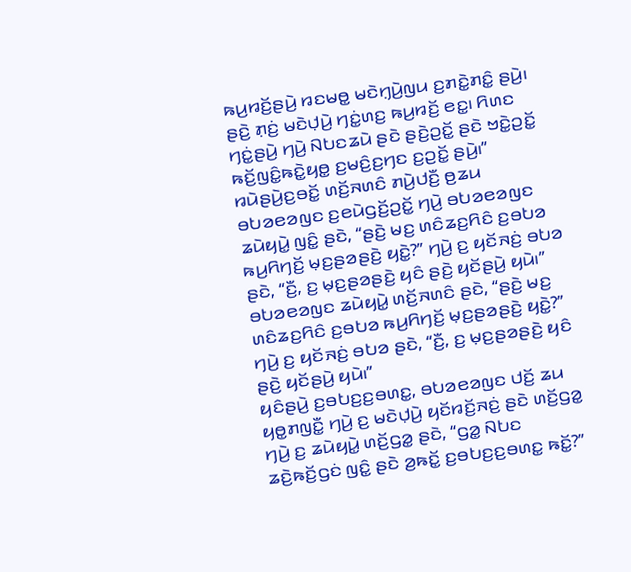ꤒꤣ꤬ꤙꤢꤩ꤬ꤔꤣꤧ꤬ ꤙꤢꤗꤥ꤭ ꤗꤢꤧꤚ꤫ꤣꤧ꤬ꤜꤣ ꤢ꤬ꤊꤢꤧ꤭ꤊꤢꤨ꤭ ꤔꤣꤧ꤬꤯ ꤔꤢꤧ꤬ ꤊ꤫ꤢꤦ꤬ ꤗꤢꤧꤓ꤫ꤣꤧ꤬ ꤚꤢꤦ꤭ꤛꤢ꤬ ꤒꤣ꤬ꤙꤢꤩ꤬ ꤕꤢ꤭꤯ ꤖꤛꤢ ꤚꤢꤦ꤭ꤔꤣꤧ꤬ ꤚꤣꤧ꤬ ꤡꤝꤢꤘꤣꤧ ꤔꤢꤧ ꤔꤢꤧ꤬ꤑꤢꤩ꤭ ꤔꤢꤧ ꤠꤢꤧ꤭ꤑꤢꤩ꤭ ꤒꤢꤩ꤬ꤜꤢꤨ꤭ꤒꤢꤧ꤭ꤟꤥ꤭ ꤢ꤬ꤗꤢꤨ꤬ꤢ꤬ꤚꤢ ꤢ꤬ꤑꤢꤩ꤭ ꤔꤣꤧ꤬꤯”
ꤙꤣꤧꤔꤣꤧ꤬ꤢ꤬ꤋꤢꤩ꤭ ꤛꤢꤩ꤬ꤏꤛꤢꤨ ꤊꤣꤧ꤬ꤓꤢꤪ꤬ ꤥ꤬ꤘꤣ ꤋꤝꤤꤕꤤꤜꤢ ꤢ꤬ꤕꤣꤧꤞꤢꤩ꤬ꤑꤢꤩ꤭ ꤚꤣꤧ꤬ ꤋꤝꤤꤕꤤꤜꤢ ꤘꤣꤧꤟꤣꤧ꤭ ꤜꤢꤨ꤭ ꤔꤢꤧ, “ꤔꤢꤧ꤬ ꤗꤢ꤬ ꤛꤢꤨꤘꤢ꤬ꤖꤢꤨ ꤢ꤬ꤋꤝꤤ ꤒꤣ꤬ꤖꤚꤢꤩ꤬ ꤗ꤫ꤢ꤬ꤔꤤꤔꤢꤧ꤬ ꤟꤢꤧ꤭?” ꤚꤣꤧ꤬ ꤢ꤬ ꤟꤢꤩꤏꤢꤦ꤬ ꤋꤝꤤ ꤔꤢꤧ, “ꤢꤪ꤬, ꤢ꤬ ꤗ꤫ꤢ꤬ꤔꤤꤔꤢꤧ꤬ ꤟꤢꤨ ꤔꤢꤧ꤬ ꤟꤢꤩꤔꤣꤧ꤬ ꤟꤣꤧ꤯”
ꤋꤝꤤꤕꤤꤜꤢ ꤘꤣꤧꤟꤣꤧ꤭ ꤛꤢꤩ꤬ꤏꤛꤢꤨ ꤔꤢꤧ, “ꤔꤢꤧ꤬ ꤗꤢ꤬ ꤛꤢꤨꤘꤢ꤬ꤖꤢꤨ ꤢ꤬ꤋꤝꤤ ꤒꤣ꤬ꤖꤚꤢꤩ꤬ ꤗ꤫ꤢ꤬ꤔꤤꤔꤢꤧ꤬ ꤟꤢꤧ꤭?” ꤚꤣꤧ꤬ ꤢ꤬ ꤟꤢꤩꤏꤢꤦ꤬ ꤋꤝꤤ ꤔꤢꤧ, “ꤢꤪ꤬, ꤢ꤬ ꤗ꤫ꤢ꤬ꤔꤤꤔꤢꤧ꤬ ꤟꤢꤨ ꤔꤢꤧ꤬ ꤟꤢꤩꤔꤣꤧ꤬ ꤟꤣꤧ꤯”
ꤟꤢꤨꤔꤣꤧ꤬ ꤢ꤬ꤋꤝꤢ꤬ꤢ꤬ꤋꤛꤢ꤭, ꤋꤝꤤꤕꤤꤜꤢ ꤓꤢꤩ꤬ ꤘꤣ ꤟꤥ꤭ꤊꤜꤢꤪ꤭ ꤚꤣꤧ꤬ ꤢ꤬ ꤗꤢꤧꤓ꤫ꤣꤧ꤬ ꤟꤢꤩꤙꤢꤩ꤬ꤏꤢꤦ꤬ ꤔꤢꤧ ꤛꤢꤩ꤬ꤞꤤ꤭ ꤚꤣꤧ꤬ ꤢ꤬ ꤘꤣꤧꤟꤣꤧ꤭ ꤛꤢꤩ꤬ꤞꤤ꤭ ꤔꤢꤧ, “ꤞꤤ꤭ ꤡꤝꤢ ꤘꤢꤧ꤬ꤒꤢꤩ꤬ꤞꤢꤦ ꤜꤢꤨ꤭ ꤔꤢꤧ ꤤ꤬ꤒꤢꤩ꤭ ꤢ꤬ꤋꤝꤢ꤬ꤢ꤬ꤋꤛꤢ꤭ ꤒꤢꤩ꤭?”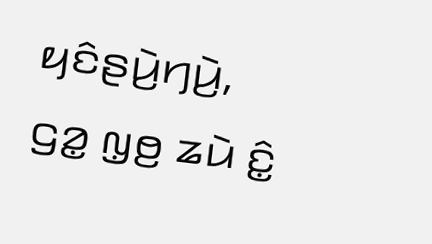ꤟꤢꤨꤔꤣꤧ꤬ꤚꤣꤧ꤬, ꤞꤤ꤭ ꤜ꤫ꤥ꤬ ꤘꤣꤧ ꤢꤨ꤭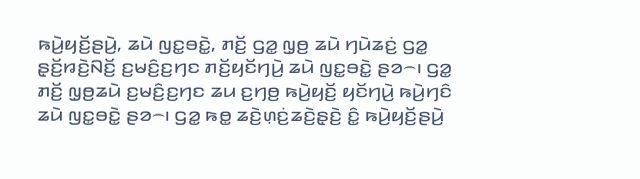ꤒꤣꤧ꤬ꤟꤢꤩ꤬ꤔꤣꤧ꤬, ꤘꤣꤧ ꤜꤢ꤭ꤋꤢꤧ꤭, ꤊꤢꤩ꤬ ꤞꤤ꤭ ꤜ꤫ꤥ꤬ ꤘꤣꤧ ꤚꤣꤧꤘꤢꤦ꤬ ꤞꤤ꤭ ꤔ꤫ꤢꤩ꤬ꤙꤢꤧ꤬ꤡꤢꤩ꤬ ꤢ꤬ꤗꤢꤨ꤬ꤢ꤬ꤚꤢ ꤊꤢꤩ꤬ꤟꤢꤩꤚꤣꤧ꤬ ꤘꤣꤧ ꤜꤢ꤭ꤋꤢꤧ꤭ ꤔꤤ꤮꤯ ꤞꤤ꤭ ꤊꤢꤩ꤬ ꤜ꤫ꤥ꤬ꤘꤣꤧ ꤢ꤬ꤗꤢꤨ꤬ꤢ꤬ꤚꤢ ꤘꤣ ꤢ꤬ꤚꤥ꤬ ꤒꤣꤧ꤬ꤟꤢꤩ꤬ ꤟꤢꤩꤚꤣꤧ꤬ ꤒꤣꤧ꤬ꤚꤢꤨ ꤘꤣꤧ ꤜꤢ꤭ꤋꤢꤧ꤭ ꤔꤤ꤮꤯ ꤞꤤ꤭ ꤒꤥ꤭ ꤘꤢꤧ꤬ꤛ꤫ꤢꤦ꤬ꤘꤢꤧ꤬ꤔ꤫ꤢꤧ꤬ ꤢꤨ꤭ ꤒꤣꤧ꤬ꤟꤢꤩ꤬ꤔꤣꤧ꤬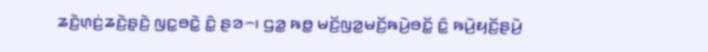ꤘꤢꤧ꤬ꤛ꤫ꤢꤦ꤬ꤘꤢꤧ꤬ꤔ꤫ꤢꤧ꤬ ꤜꤢ꤭ꤋꤢꤧ꤭ ꤢꤨ꤭ ꤔꤤ꤮꤯ ꤞꤤ꤭ ꤒꤥ꤭ ꤗꤢꤩ꤬ꤜꤤ꤭ꤗꤢꤩ꤬ꤒꤣꤧ꤬ꤋꤢꤩ꤭ ꤢꤨ꤭ ꤒꤣꤧ꤬ꤟꤢꤩ꤬ꤔꤣꤧ꤬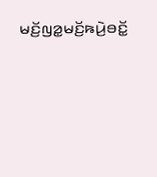ꤗꤢꤩ꤬ꤜꤤ꤭ꤗꤢꤩ꤬ꤒꤣꤧ꤬ꤋꤢꤩ꤭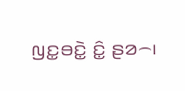ꤜꤢ꤭ꤋꤢꤧ꤭ ꤢꤨ꤭ ꤔꤤ꤮꤯